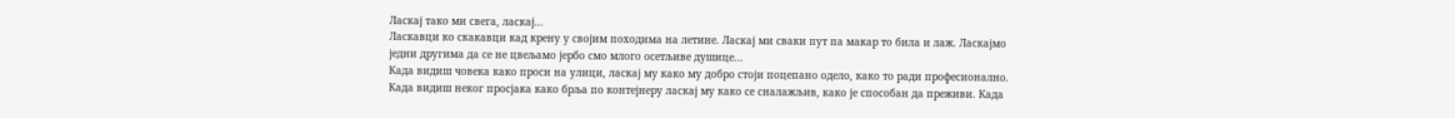Ласкај тако ми свега, ласкај...
Ласкавци ко скакавци кад крену у својим походима на летине. Ласкај ми сваки пут па макар то била и лаж. Ласкајмо једни другима да се не цвељамо јербо смо млого осетљиве душице...
Када видиш човека како проси на улици, ласкај му како му добро стоји поцепано одело, како то ради професионално. Када видиш неког просјака како брља по контејнеру ласкај му како се сналажљив, како је способан да преживи. Када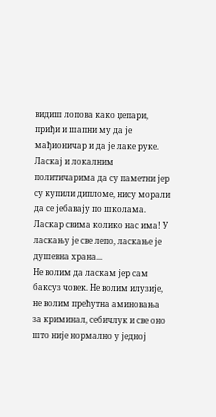видиш лопова како џепари, приђи и шапни му да је мађионичар и да је лаке руке. Ласкај и локалним политичарима да су паметни јер су купили дипломе, нису морали да се јебавају по школама. Ласкар свима колико нас има! У ласкању је све лепо, ласкање је душевна храна...
Не волим да ласкам јер сам баксуз човек. Не волим илузије, не волим прећутна аминовања за криминал, себичлук и све оно што није нормално у једној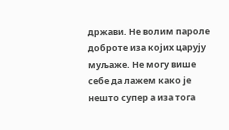држави. Не волим пароле доброте иза којих царују муљаже. Не могу више себе да лажем како је нешто супер а иза тога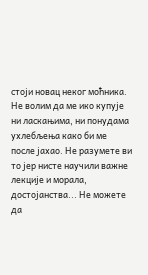стоји новац неког моћника. Не волим да ме ико купује ни ласкањима, ни понудама ухлебљења како би ме после јахао. Не разумете ви то јер нисте научили важне лекције и морала, достојанства... Не можете да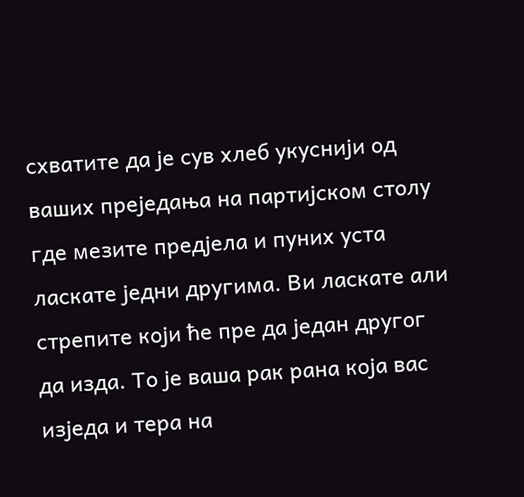схватите да је сув хлеб укуснији од ваших преједања на партијском столу где мезите предјела и пуних уста ласкате једни другима. Ви ласкате али стрепите који ће пре да један другог да изда. То је ваша рак рана која вас изједа и тера на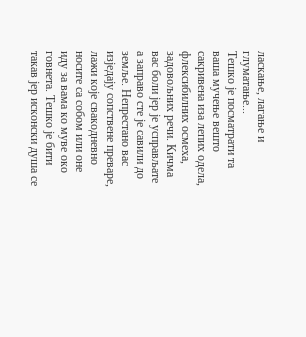ласкање, лагање и глуматање...
Тешко је посматрати та ваша мучење вешто сакривена иза лепих одела, флексибилних осмеха, задовољних речи. Кичма вас боли јер је усправљате а заправо сте је савили до земље. Непрестано вас изједају сопствене преваре, лажи које свакодневно носите са собом или оне иду за вама ко муве око говнета. Тешко је бити такав јер исконски душа се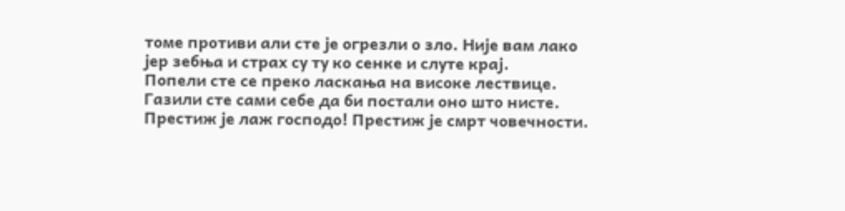томе противи али сте је огрезли о зло. Није вам лако јер зебња и страх су ту ко сенке и слуте крај.
Попели сте се преко ласкања на високе лествице. Газили сте сами себе да би постали оно што нисте. Престиж је лаж господо! Престиж је смрт човечности.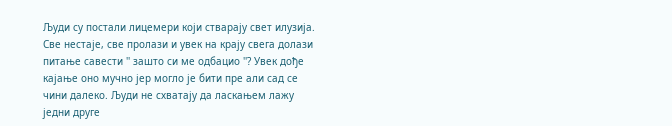Људи су постали лицемери који стварају свет илузија. Све нестаје, све пролази и увек на крају свега долази питање савести '' зашто си ме одбацио ''? Увек дође кајање оно мучно јер могло је бити пре али сад се чини далеко. Људи не схватају да ласкањем лажу једни друге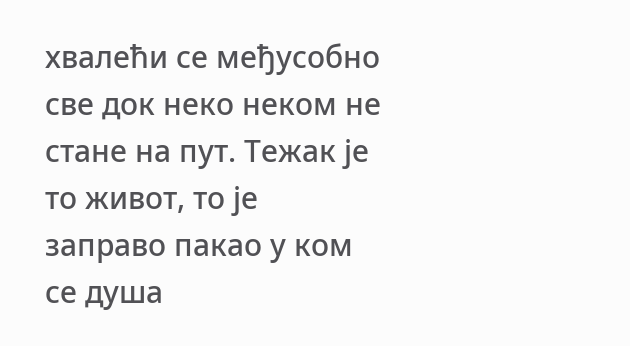хвалећи се међусобно све док неко неком не стане на пут. Тежак је то живот, то је заправо пакао у ком се душа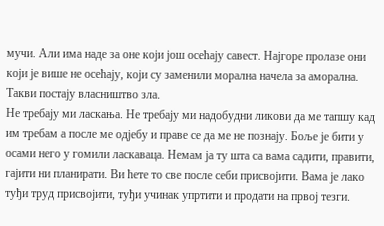мучи. Али има наде за оне који још осећају савест. Најгоре пролазе они који је више не осећају, који су заменили морална начела за аморална. Такви постају власништво зла.
Не требају ми ласкања. Не требају ми надобудни ликови да ме тапшу кад им требам а после ме одјебу и праве се да ме не познају. Боље је бити у осами него у гомили ласкаваца. Немам ја ту шта са вама садити, правити, гајити ни планирати. Ви ћете то све после себи присвојити. Вама је лако туђи труд присвојити, туђи учинак упртити и продати на првој тезги.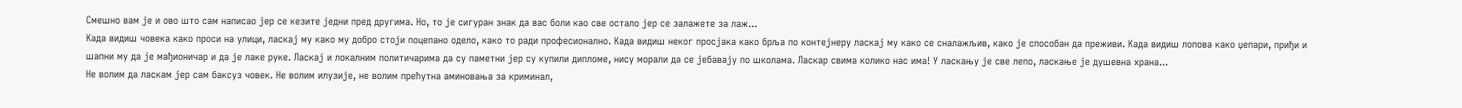Смешно вам је и ово што сам написао јер се кезите једни пред другима. Но, то је сигуран знак да вас боли као све остало јер се залажете за лаж...
Када видиш човека како проси на улици, ласкај му како му добро стоји поцепано одело, како то ради професионално. Када видиш неког просјака како брља по контејнеру ласкај му како се сналажљив, како је способан да преживи. Када видиш лопова како џепари, приђи и шапни му да је мађионичар и да је лаке руке. Ласкај и локалним политичарима да су паметни јер су купили дипломе, нису морали да се јебавају по школама. Ласкар свима колико нас има! У ласкању је све лепо, ласкање је душевна храна...
Не волим да ласкам јер сам баксуз човек. Не волим илузије, не волим прећутна аминовања за криминал,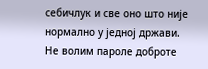себичлук и све оно што није нормално у једној држави. Не волим пароле доброте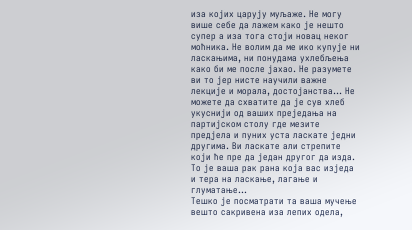иза којих царују муљаже. Не могу више себе да лажем како је нешто супер а иза тога стоји новац неког моћника. Не волим да ме ико купује ни ласкањима, ни понудама ухлебљења како би ме после јахао. Не разумете ви то јер нисте научили важне лекције и морала, достојанства... Не можете да схватите да је сув хлеб укуснији од ваших преједања на партијском столу где мезите предјела и пуних уста ласкате једни другима. Ви ласкате али стрепите који ће пре да један другог да изда. То је ваша рак рана која вас изједа и тера на ласкање, лагање и глуматање...
Тешко је посматрати та ваша мучење вешто сакривена иза лепих одела,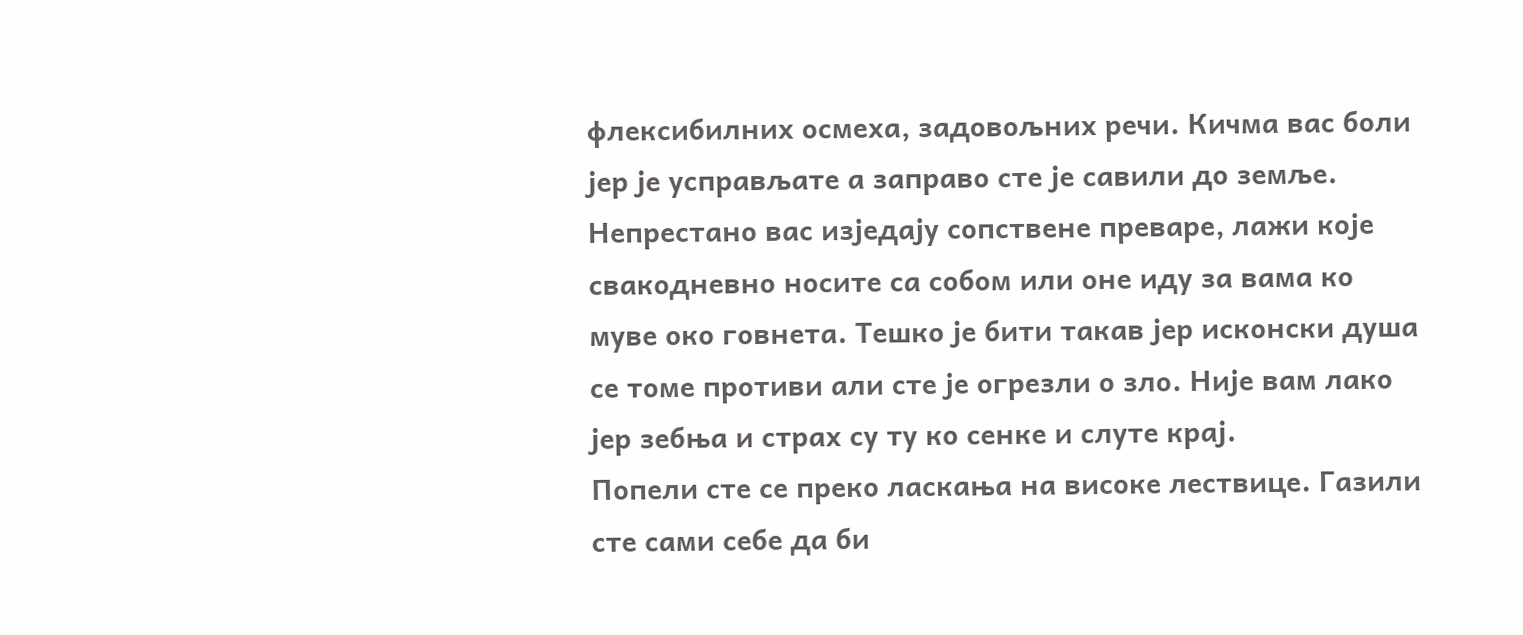флексибилних осмеха, задовољних речи. Кичма вас боли јер је усправљате а заправо сте је савили до земље. Непрестано вас изједају сопствене преваре, лажи које свакодневно носите са собом или оне иду за вама ко муве око говнета. Тешко је бити такав јер исконски душа се томе противи али сте је огрезли о зло. Није вам лако јер зебња и страх су ту ко сенке и слуте крај.
Попели сте се преко ласкања на високе лествице. Газили сте сами себе да би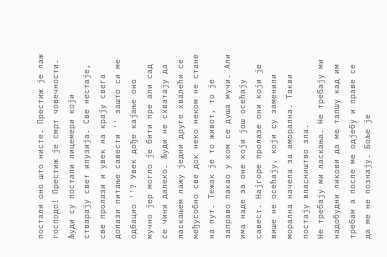постали оно што нисте. Престиж је лаж господо! Престиж је смрт човечности. Људи су постали лицемери који стварају свет илузија. Све нестаје, све пролази и увек на крају свега долази питање савести '' зашто си ме одбацио ''? Увек дође кајање оно мучно јер могло је бити пре али сад се чини далеко. Људи не схватају да ласкањем лажу једни друге хвалећи се међусобно све док неко неком не стане на пут. Тежак је то живот, то је заправо пакао у ком се душа мучи. Али има наде за оне који још осећају савест. Најгоре пролазе они који је више не осећају, који су заменили морална начела за аморална. Такви постају власништво зла.
Не требају ми ласкања. Не требају ми надобудни ликови да ме тапшу кад им требам а после ме одјебу и праве се да ме не познају. Боље је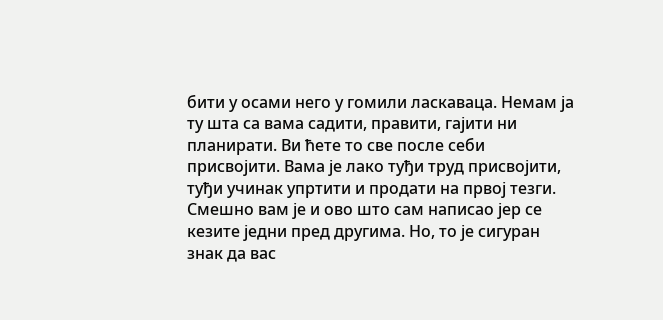бити у осами него у гомили ласкаваца. Немам ја ту шта са вама садити, правити, гајити ни планирати. Ви ћете то све после себи присвојити. Вама је лако туђи труд присвојити, туђи учинак упртити и продати на првој тезги.
Смешно вам је и ово што сам написао јер се кезите једни пред другима. Но, то је сигуран знак да вас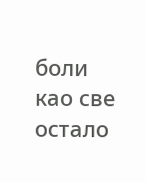боли као све остало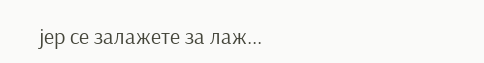јер се залажете за лаж...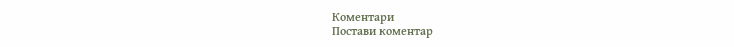Коментари
Постави коментар